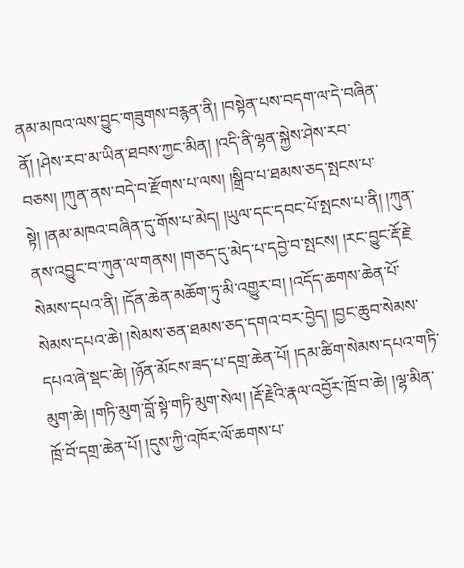ནམ་མཁའ་ལས་བྱུང་གཟུགས་བརྙན་ནི། །བསྟེན་པས་བདག་ལ་དེ་བཞིན་ནོ། །ཤེས་རབ་མ་ཡིན་ཐབས་ཀྱང་མིན། །འདི་ནི་ལྷན་སྐྱེས་ཤེས་རབ་བཅས། །ཀུན་ནས་བདེ་བ་རྫོགས་པ་ལས། །སྒྲིབ་པ་ཐམས་ཅད་སྤངས་པ་སྟེ། །ནམ་མཁའ་བཞིན་དུ་གོས་པ་མེད། །ཡུལ་དང་དབང་པོ་སྤངས་པ་ནི། །ཀུན་ནས་འབྱུང་བ་ཀུན་ལ་གནས། །གཅད་དུ་མེད་པ་དབྱེ་བ་སྤངས། །རང་བྱུང་རྡོ་རྗེ་སེམས་དཔའ་ནི། །དོན་ཆེན་མཆོག་ཏུ་མི་འགྱུར་བ། །འདོད་ཆགས་ཆེན་པོ་སེམས་དཔའ་ཆེ། །སེམས་ཅན་ཐམས་ཅད་དགའ་བར་བྱེད། །བྱང་ཆུབ་སེམས་དཔའ་ཞེ་སྡང་ཆེ། །ཉོན་མོངས་ཟད་པ་དགྲ་ཆེན་པོ། །དམ་ཚིག་སེམས་དཔའ་གཏི་མུག་ཆེ། །གཏི་མུག་བློ་སྟེ་གཏི་མུག་སེལ། །རྡོ་རྗེའི་རྣལ་འབྱོར་ཁྲོ་བ་ཆེ། །ལྷ་མིན་ཁྲོ་བོ་དགྲ་ཆེན་པོ། །དུས་ཀྱི་འཁོར་ལོ་ཆགས་པ་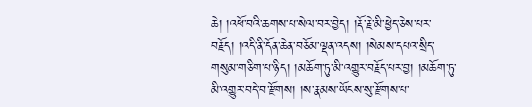ཆེ། །འཕོ་བའི་ཆགས་པ་སེལ་བར་བྱེད། །རྡོ་རྗེ་མི་ཕྱེད་ཅེས་པར་བརྗོད། །འདི་ནི་དོན་ཆེན་བཅོམ་ལྡན་འདས། །སེམས་དཔའ་སྲིད་གསུམ་གཅིག་པ་ཉིད། །མཆོག་ཏུ་མི་འགྱུར་བརྗོད་པར་བྱ། །མཆོག་ཏུ་མི་འགྱུར་བདེ་བ་རྫོགས། །ས་རྣམས་ཡོངས་སུ་རྫོགས་པ་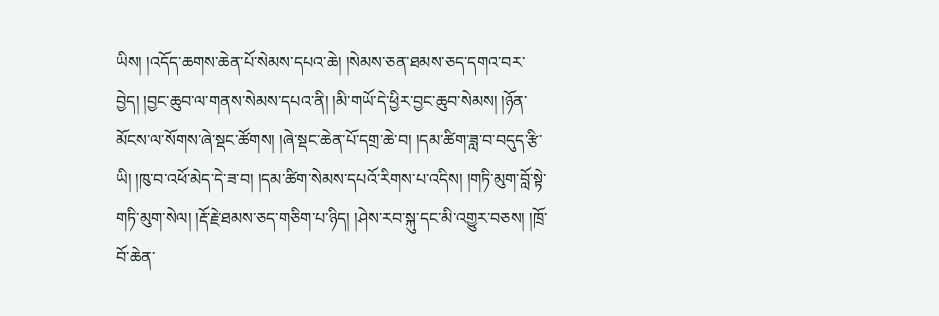ཡིས། །འདོད་ཆགས་ཆེན་པོ་སེམས་དཔའ་ཆེ། །སེམས་ཅན་ཐམས་ཅད་དགའ་བར་བྱེད། །བྱང་ཆུབ་ལ་གནས་སེམས་དཔའ་ནི། །མི་གཡོ་དེ་ཕྱིར་བྱང་ཆུབ་སེམས། །ཉོན་མོངས་ལ་སོགས་ཞེ་སྡང་ཚོགས། །ཞེ་སྡང་ཆེན་པོ་དགྲ་ཆེ་བ། །དམ་ཚིག་ཟླ་བ་བདུད་རྩི་ཡི། །ཁུ་བ་འཕོ་མེད་དེ་ཟ་བ། །དམ་ཚིག་སེམས་དཔའོ་རིགས་པ་འདིས། །གཏི་མུག་བློ་སྟེ་གཏི་མུག་སེལ། །རྡོ་རྗེ་ཐམས་ཅད་གཅིག་པ་ཉིད། །ཤེས་རབ་སྐུ་དང་མི་འགྱུར་བཅས། །ཁྲོ་བོ་ཆེན་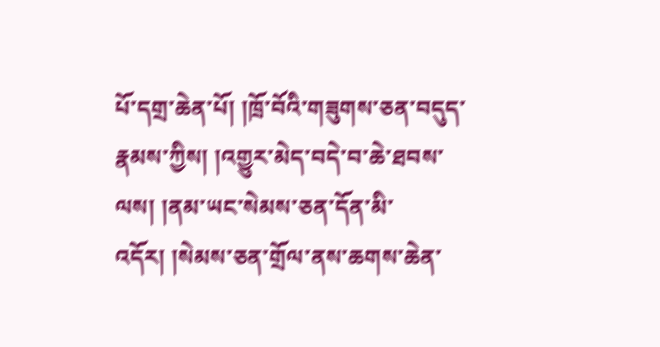པོ་དགྲ་ཆེན་པོ། །ཁྲོ་བོའི་གཟུགས་ཅན་བདུད་རྣམས་ཀྱིས། །འགྱུར་མེད་བདེ་བ་ཆེ་ཐབས་ལས། །ནམ་ཡང་སེམས་ཅན་དོན་མི་འདོར། །སེམས་ཅན་གྲོལ་ནས་ཆགས་ཆེན་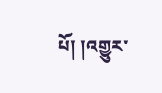པོ། །འགྱུར་